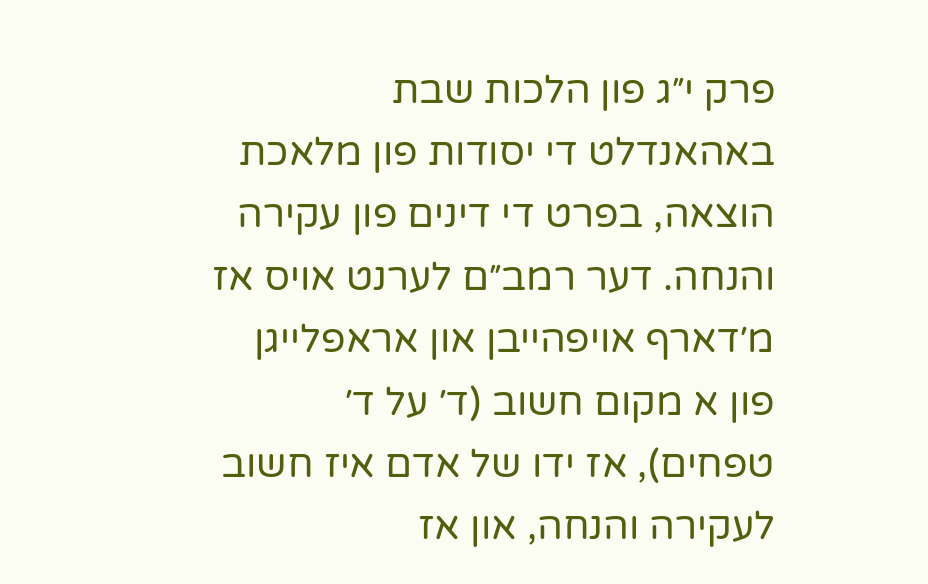פרק י״ג פון הלכות שבת באהאנדלט די יסודות פון מלאכת הוצאה, בפרט די דינים פון עקירה והנחה. דער רמב״ם לערנט אויס אז מ׳דארף אויפהייבן און אראפלייגן פון א מקום חשוב (ד׳ על ד׳ טפחים), אז ידו של אדם איז חשוב לעקירה והנחה, און אז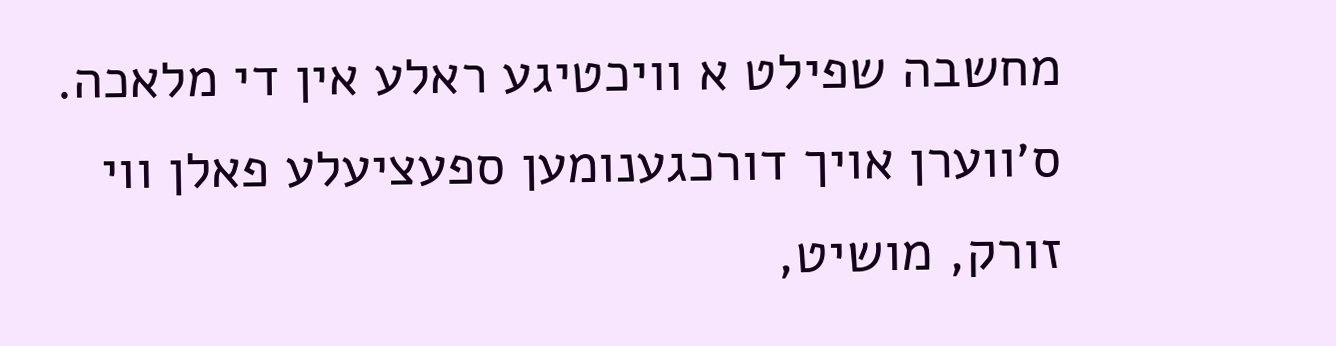מחשבה שפילט א וויכטיגע ראלע אין די מלאכה. ס׳ווערן אויך דורכגענומען ספעציעלע פאלן ווי זורק, מושיט,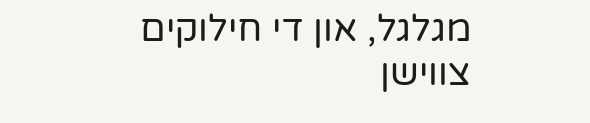מגלגל, און די חילוקים צווישן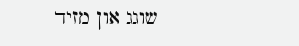שוגג און מזיד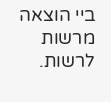ביי הוצאה מרשות לרשות.